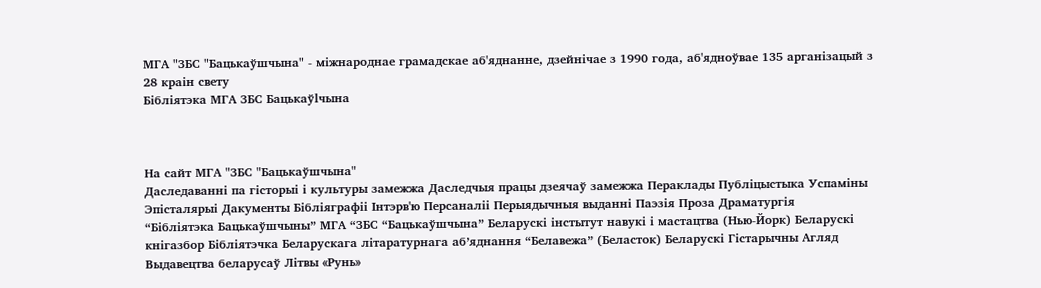МГА "ЗБС "Бацькаўшчына" - міжнароднае грамадскае аб'яднанне, дзейнічае з 1990 года, аб'ядноўвае 135 арганізацый з 28 краін свету
Бібліятэка МГА ЗБС Бацькаўlчына



На сайт МГА "ЗБС "Бацькаўшчына"
Даследаванні па гісторыі і культуры замежжа Даследчыя працы дзеячаў замежжа Пераклады Публіцыстыка Успаміны Эпісталярыі Дакументы Бібліяграфіі Інтэрв'ю Персаналіі Перыядычныя выданні Паэзія Проза Драматургія
“Бібліятэка Бацькаўшчыны” МГА “ЗБС “Бацькаўшчына” Беларускі інстытут навукі і мастацтва (Нью-Йорк) Беларускі кнігазбор Бібліятэчка Беларускага літаратурнага аб’яднання “Белавежа” (Беласток) Беларускі Гістарычны Агляд Выдавецтва беларусаў Літвы «Рунь»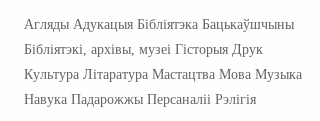Агляды Адукацыя Бібліятэка Бацькаўшчыны Бібліятэкі, архівы, музеі Гісторыя Друк Культура Літаратура Мастацтва Мова Музыка Навука Падарожжы Персаналіі Рэлігія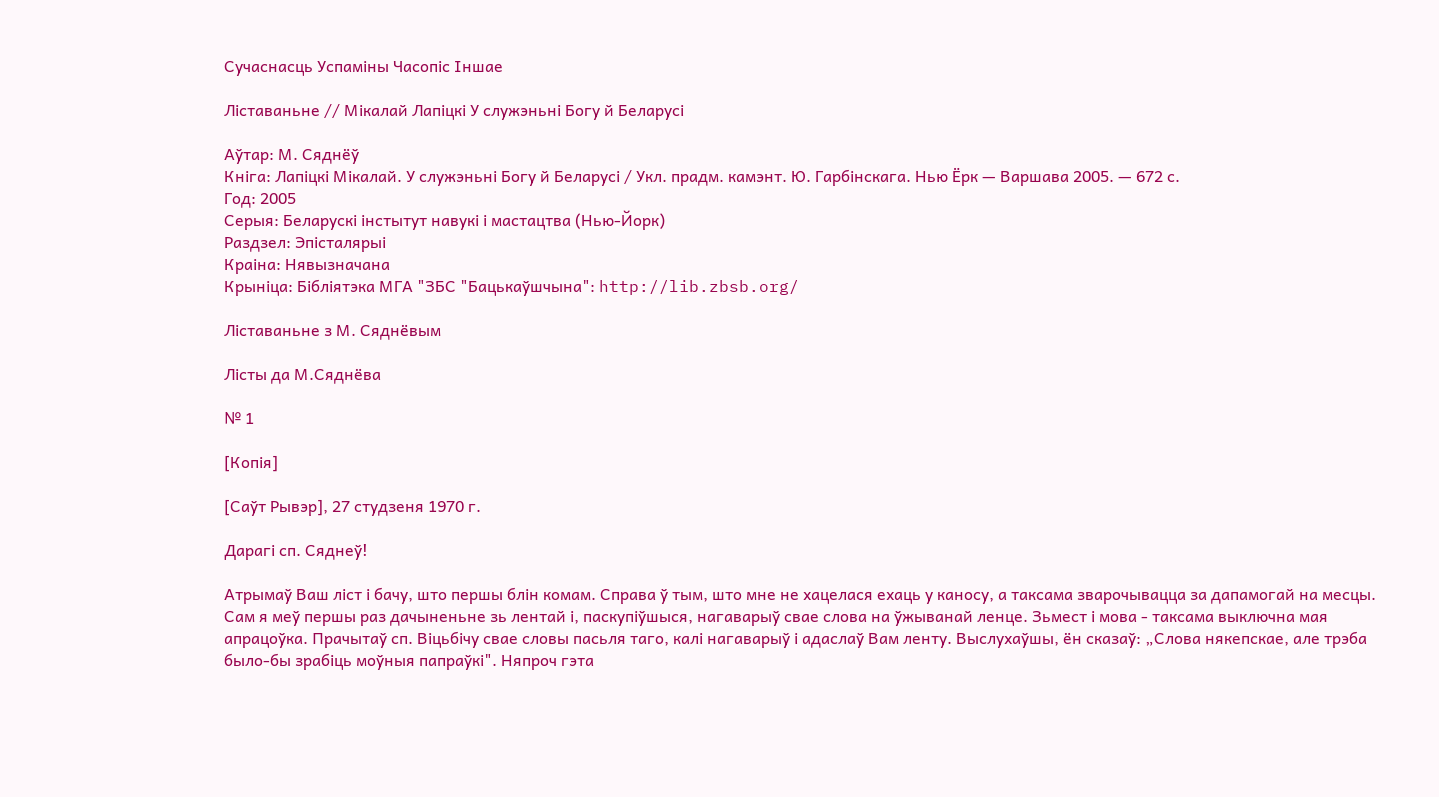Сучаснасць Успаміны Часопіс Іншае

Ліставаньне // Мікалай Лапіцкі У служэньні Богу й Беларусі

Аўтар: М. Сяднёў
Кнiга: Лапіцкі Мікалай. У служэньні Богу й Беларусі / Укл. прадм. камэнт. Ю. Гарбінскага. Нью Ёрк — Варшава 2005. — 672 с.
Год: 2005
Cерыя: Беларускі інстытут навукі і мастацтва (Нью-Йорк)
Раздзел: Эпісталярыі
Краiна: Нявызначана
Крыніца: Бібліятэка МГА "ЗБС "Бацькаўшчына": http://lib.zbsb.org/

Ліставаньне з М. Сяднёвым

Лісты да М.Сяднёва

№ 1

[Копія]

[Саўт Рывэр], 27 студзеня 1970 г.

Дарагі сп. Сяднеў!

Атрымаў Ваш ліст і бачу, што першы блін комам. Справа ў тым, што мне не хацелася ехаць у каносу, а таксама зварочывацца за дапамогай на месцы. Сам я меў першы раз дачыненьне зь лентай і, паскупіўшыся, нагаварыў свае слова на ўжыванай ленце. Зьмест і мова - таксама выключна мая апрацоўка. Прачытаў сп. Віцьбічу свае словы пасьля таго, калі нагаварыў і адаслаў Вам ленту. Выслухаўшы, ён сказаў: „Слова някепскае, але трэба было-бы зрабіць моўныя папраўкі". Няпроч гэта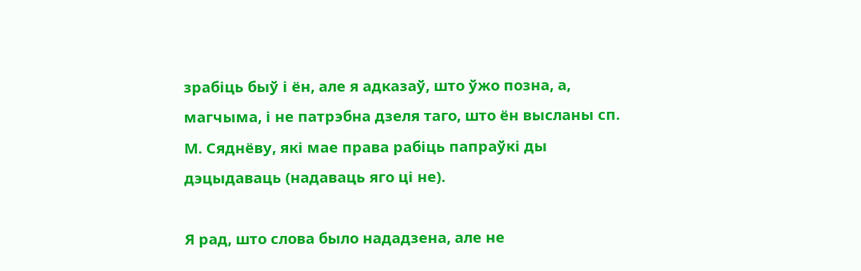зрабіць быў і ён, але я адказаў, што ўжо позна, а, магчыма, і не патрэбна дзеля таго, што ён высланы сп. М. Сяднёву, які мае права рабіць папраўкі ды дэцыдаваць (надаваць яго ці не).

Я рад, што слова было нададзена, але не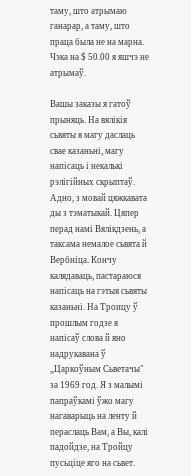таму, што атрымаю ганарар, а таму, што праца была не на марна. Чэка на $ 50.00 я яшчэ не атрымаў.

Вашы заказы я гатоў прыняць. На вялікія сьвяты я магу даслаць свае казаньні, магу напісаць і некалькі рэлігійных скрыптаў. Адно, з мовай цяжкавата ды з тэматыкай. Цяпер перад намі Вялікдзень, а таксама немалое сьвята й Вербніца. Кончу калядаваць, пастараюся напісаць на гэтыя сьвяты казаньні. На Троицу ў прошлым годзе я напісаў слова й яно надрукавана ў „Царкоўным Сьветачы" за 1969 год. Я з малымі папраўкамі ўжо магу нагаварыць на ленту й пераслаць Вам, а Вы, калі падойдзе, на Тройцу пусьціце яго на сьвет.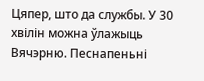Цяпер, што да службы. У 30 хвілін можна ўлажыць Вячэрню. Песнапеньні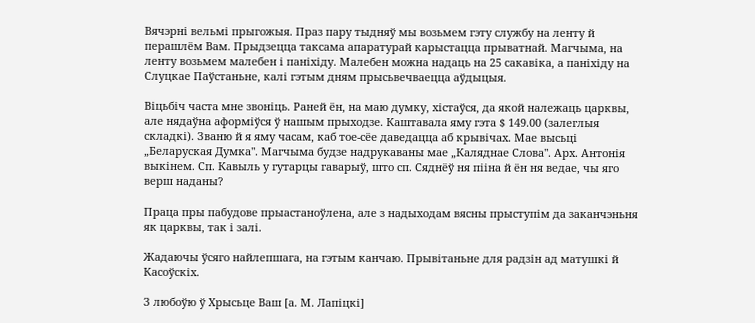Вячэрні вельмі прыгожыя. Праз пару тыдняў мы возьмем гэту службу на ленту й перашлём Вам. Прыдзецца таксама апаратурай карыстацца прыватнай. Магчыма, на ленту возьмем малебен і паніхіду. Малебен можна надаць на 25 сакавіка, а паніхіду на Слуцкае Паўстаньне, калі гэтым дням прысьвечваецца аўдыцыя.

Віцьбіч часта мне звоніць. Раней ён, на маю думку, хістаўся, да якой належаць царквы, але нядаўна аформіўся ў нашым прыходзе. Каштавала яму гэта $ 149.00 (залеглыя складкі). Званю й я яму часам, каб тое-сёе даведацца аб крывічах. Мае высьці „Беларуская Думка". Магчыма будзе надрукаваны мае „Каляднае Слова". Арх. Антонія выкінем. Сп. Кавыль у гутарцы гаварыў, што сп. Сяднёў ня пііна й ён ня ведае, чы яго верш наданы?

Праца пры пабудове прыастаноўлена, але з надыходам вясны прыступім да заканчэньня як царквы, так і залі.

Жадаючы ўсяго найлепшага, на гэтым канчаю. Прывітаньне для радзін ад матушкі й Касоўскіх.

З любоўю ў Хрысьце Ваш [а. М. Лапіцкі]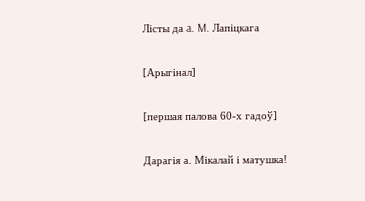Лісты да a. M. Лапіцкага

[Арыгінал]

[першая палова 60-х гадоў]

Дарагія а. Мікалай і матушка!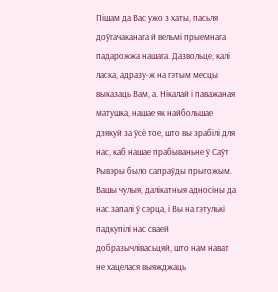Пішам да Вас ужо з хаты, пасьля доўгачаканага й вельмі прыемнага падарожжа нашага. Дазвольце, калі ласка, адразу-ж на гэтым месцы выказаць Вам, а. Нікалай і паважаная матушка, нашае як найбольшае дзякуй за ўсё тое, што вы зрабілі для нас, каб нашае прабываньне ў Саўт Рывэры было сапраўды прыгожым. Вашы чулыя, далікатныя адносіны да нас запалі ў сэрца, і Вы на гэтулькі падкупілі нас сваей добразычлівасьцяй, што нам нават не хацелася выяжджаць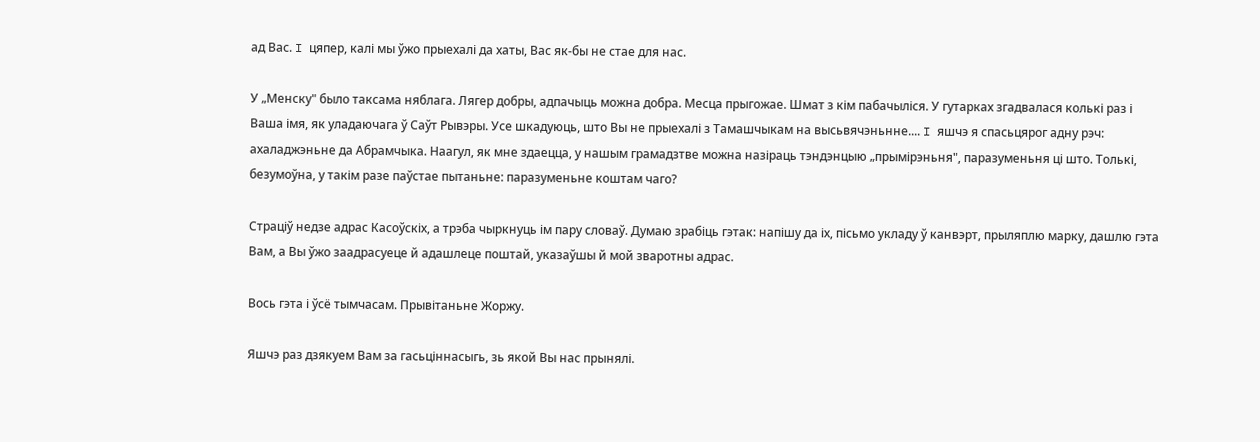ад Вас. I цяпер, калі мы ўжо прыехалі да хаты, Вас як-бы не стае для нас.

У „Менску" было таксама няблага. Лягер добры, адпачыць можна добра. Месца прыгожае. Шмат з кім пабачыліся. У гутарках згадвалася колькі раз і Ваша імя, як уладаючага ў Саўт Рывэры. Усе шкадуюць, што Вы не прыехалі з Тамашчыкам на высьвячэньнне.... I яшчэ я спасьцярог адну рэч: ахаладжэньне да Абрамчыка. Наагул, як мне здаецца, у нашым грамадзтве можна назіраць тэндэнцыю „прымірэньня", паразуменьня ці што. Толькі, безумоўна, у такім разе паўстае пытаньне: паразуменьне коштам чаго?

Страціў недзе адрас Касоўскіх, а трэба чыркнуць ім пару словаў. Думаю зрабіць гэтак: напішу да іх, пісьмо укладу ў канвэрт, прыляплю марку, дашлю гэта Вам, а Вы ўжо заадрасуеце й адашлеце поштай, указаўшы й мой зваротны адрас.

Вось гэта і ўсё тымчасам. Прывітаньне Жоржу.

Яшчэ раз дзякуем Вам за гасьціннасыгь, зь якой Вы нас прынялі.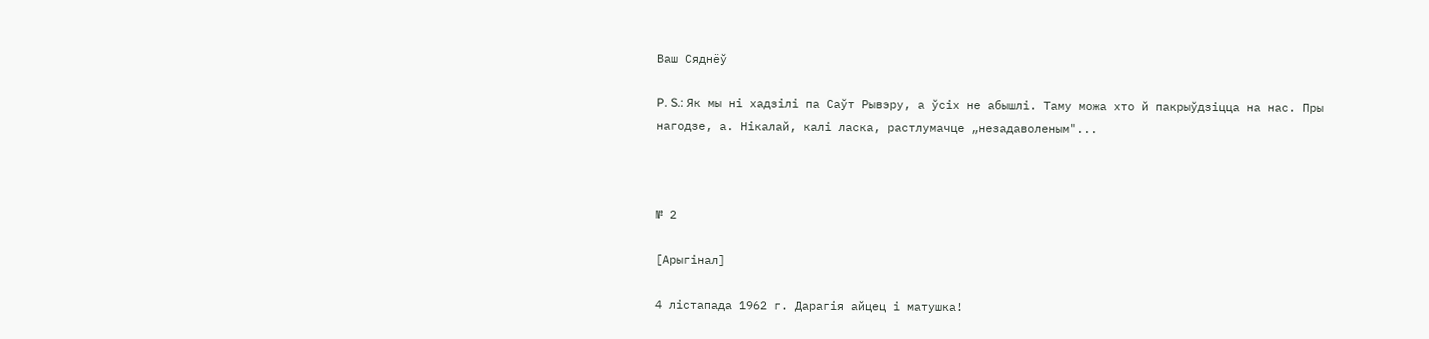Ваш Сяднёў

P. S.: Як мы ні хадзілі па Саўт Рывэру, а ўсіх не абышлі. Таму можа хто й пакрыўдзіцца на нас. Пры нагодзе, а. Нікалай, калі ласка, растлумачце „незадаволеным"...



№ 2

[Арыгінал]

4 лістапада 1962 г. Дарагія айцец і матушка!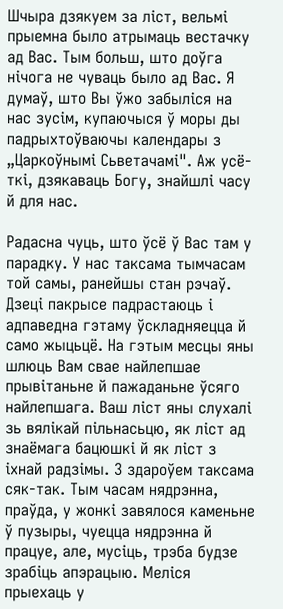Шчыра дзякуем за ліст, вельмі прыемна было атрымаць вестачку ад Вас. Тым больш, што доўга нічога не чуваць было ад Вас. Я думаў, што Вы ўжо забыліся на нас зусім, купаючыся ў моры ды падрыхтоўваючы календары з „Царкоўнымі Сьветачамі". Аж усё-ткі, дзякаваць Богу, знайшлі часу й для нас.

Радасна чуць, што ўсё ў Вас там у парадку. У нас таксама тымчасам той самы, ранейшы стан рэчаў. Дзеці пакрысе падрастаюць і адпаведна гэтаму ўскладняецца й само жыцьцё. На гэтым месцы яны шлюць Вам свае найлепшае прывітаньне й пажаданьне ўсяго найлепшага. Ваш ліст яны слухалі зь вялікай пільнасьцю, як ліст ад знаёмага бацюшкі й як ліст з іхнай радзімы. 3 здароўем таксама сяк-так. Тым часам нядрэнна, праўда, у жонкі завялося каменьне ў пузыры, чуецца нядрэнна й працуе, але, мусіць, трэба будзе зрабіць апэрацыю. Меліся прыехаць у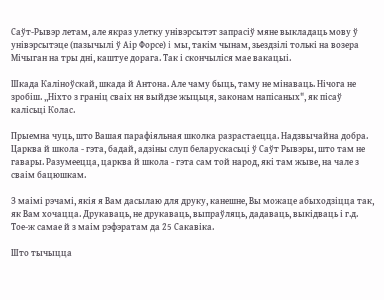Саўт-Рывэр летам, але якраз улетку унівэрсытэт запрасіў мяне выкладаць мову ў унівэрсытэце (пазычылі ў Аір Форсе) i мы, такім чынам, зьездзілі толькі на возера Мічыган на тры дні, каштуе дорага. Так і скончыліся мае вакацыі.

Шкада Каліноўскай, шкада й Антона. Але чаму быць, таму не мінаваць. Нічога не зробіш. „Ніхто з граніц сваіх ня выйдзе жыцьця, законам напісаных", як пісаў калісьці Колас.

Прыемна чуць, што Вашая парафіяльная школка разрастаецца. Надзвычайна добра. Царква й школа - гэта, бадай, адзіны слуп беларускасьці ў Саўт Рывэры, што там не гавары. Разумеецца, царква й школа - гэта сам той народ, які там жыве, на чале з сваім бацюшкам.

З маімі рэчамі, якія я Вам дасылаю для друку, канешне, Вы можаце абыходзіцца так, як Вам хочацца. Друкаваць, не друкаваць, выпраўляць, дадаваць, выкідваць і г.д. Тое-ж самае й з маім рэфэратам да 25 Сакавіка.

Што тычыцца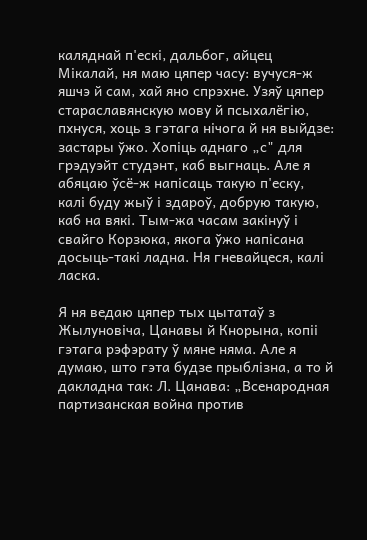каляднай п'ескі, дальбог, айцец Мікалай, ня маю цяпер часу: вучуся-ж яшчэ й сам, хай яно спрэхне. Узяў цяпер стараславянскую мову й псыхалёгію, пхнуся, хоць з гэтага нічога й ня выйдзе: застары ўжо. Хопіць аднаго „с" для грэдуэйт студэнт, каб выгнаць. Але я абяцаю ўсё-ж напісаць такую п'еску, калі буду жыў і здароў, добрую такую, каб на вякі. Тым-жа часам закінуў і свайго Корзюка, якога ўжо напісана досыць-такі ладна. Ня гневайцеся, калі ласка.

Я ня ведаю цяпер тых цытатаў з Жылуновіча, Цанавы й Кнорына, копіі гэтага рэфэрату ў мяне няма. Але я думаю, што гэта будзе прыблізна, а то й дакладна так: Л. Цанава: „Всенародная партизанская война против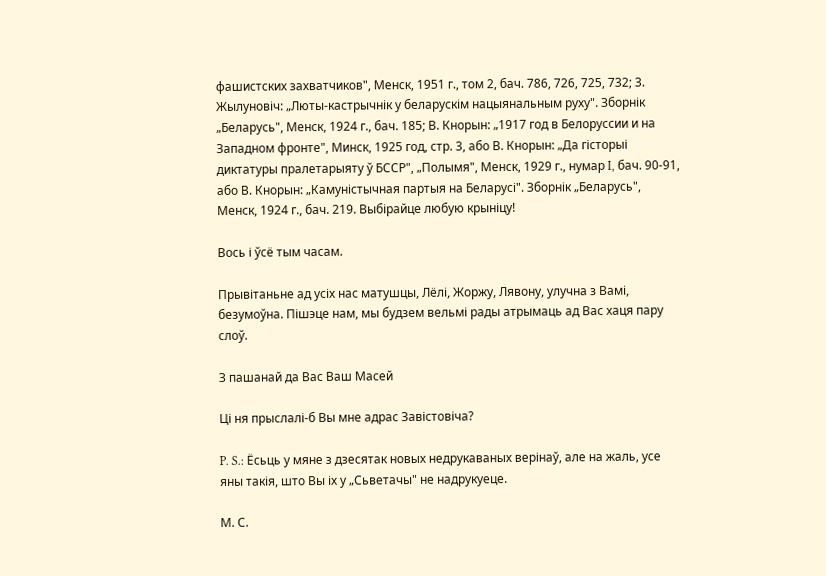фашистских захватчиков", Менск, 1951 г., том 2, бач. 786, 726, 725, 732; 3. Жылуновіч: „Люты-кастрычнік у беларускім нацыянальным руху". Зборнік „Беларусь", Менск, 1924 г., бач. 185; В. Кнорын: „1917 год в Белоруссии и на Западном фронте", Минск, 1925 год, стр. 3, або В. Кнорын: „Да гісторыі диктатуры пралетарыяту ў БССР", „Полымя", Менск, 1929 г., нумар I, бач. 90-91, або В. Кнорын: „Камуністычная партыя на Беларусі". Зборнік „Беларусь", Менск, 1924 г., бач. 219. Выбірайце любую крыніцу!

Вось і ўсё тым часам.

Прывітаньне ад усіх нас матушцы, Лёлі, Жоржу, Лявону, улучна з Вамі, безумоўна. Пішэце нам, мы будзем вельмі рады атрымаць ад Вас хаця пару слоў.

З пашанай да Вас Ваш Масей

Ці ня прыслалі-б Вы мне адрас Завістовіча?

P. S.: Ёсьць у мяне з дзесятак новых недрукаваных верінаў, але на жаль, усе яны такія, што Вы іх у „Сьветачы" не надрукуеце.

М. С.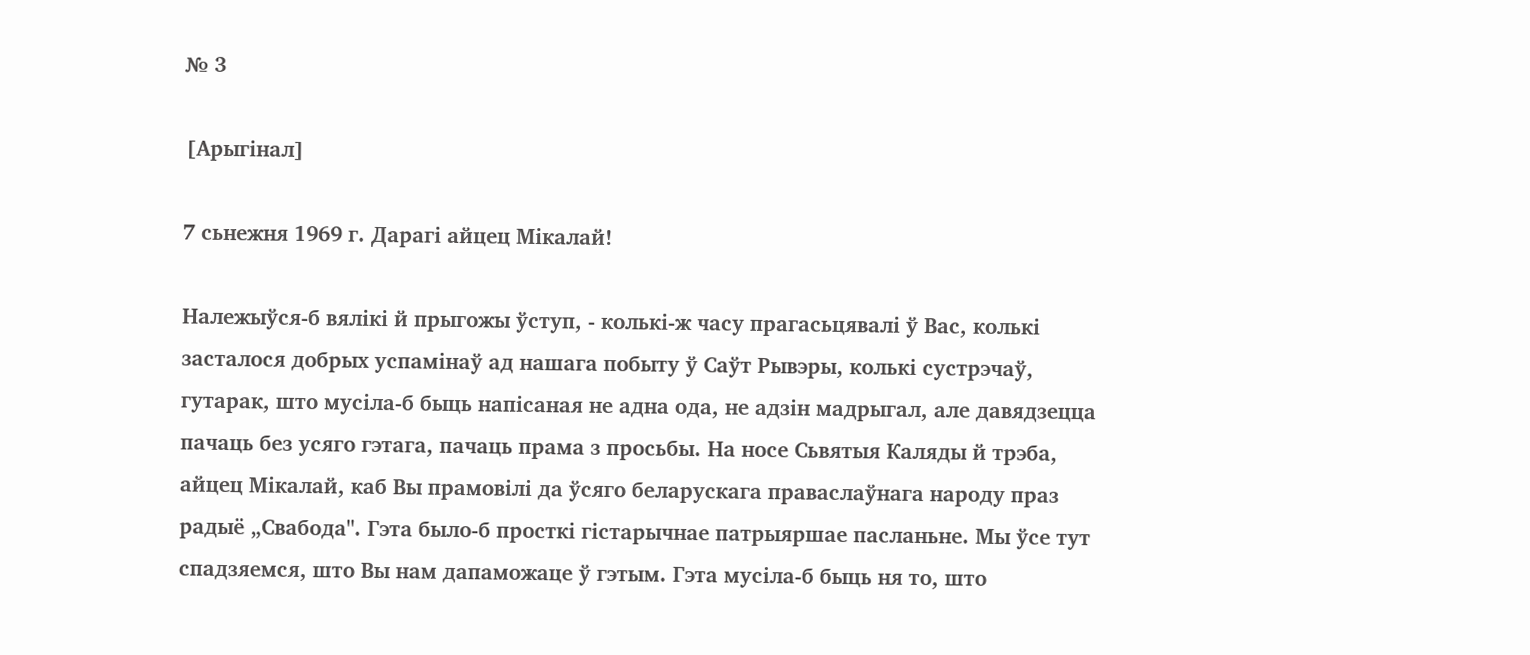№ 3

[Арыгінал]

7 сьнежня 1969 г. Дарагі айцец Мікалай!

Належыўся-б вялікі й прыгожы ўступ, - колькі-ж часу прагасьцявалі ў Вас, колькі засталося добрых успамінаў ад нашага побыту ў Саўт Рывэры, колькі сустрэчаў, гутарак, што мусіла-б быць напісаная не адна ода, не адзін мадрыгал, але давядзецца пачаць без усяго гэтага, пачаць прама з просьбы. На носе Сьвятыя Каляды й трэба, айцец Мікалай, каб Вы прамовілі да ўсяго беларускага праваслаўнага народу праз радыё „Свабода". Гэта было-б просткі гістарычнае патрыяршае пасланьне. Мы ўсе тут спадзяемся, што Вы нам дапаможаце ў гэтым. Гэта мусіла-б быць ня то, што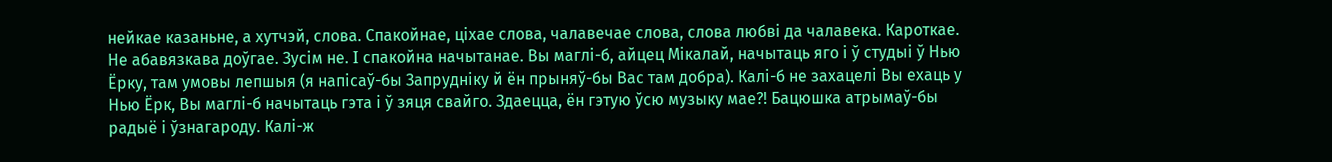нейкае казаньне, а хутчэй, слова. Спакойнае, ціхае слова, чалавечае слова, слова любві да чалавека. Кароткае. Не абавязкава доўгае. Зусім не. I спакойна начытанае. Вы маглі-б, айцец Мікалай, начытаць яго і ў студыі ў Нью Ёрку, там умовы лепшыя (я напісаў-бы Запрудніку й ён прыняў-бы Вас там добра). Калі-б не захацелі Вы ехаць у Нью Ёрк, Вы маглі-б начытаць гэта і ў зяця свайго. Здаецца, ён гэтую ўсю музыку мае?! Бацюшка атрымаў-бы радыё і ўзнагароду. Калі-ж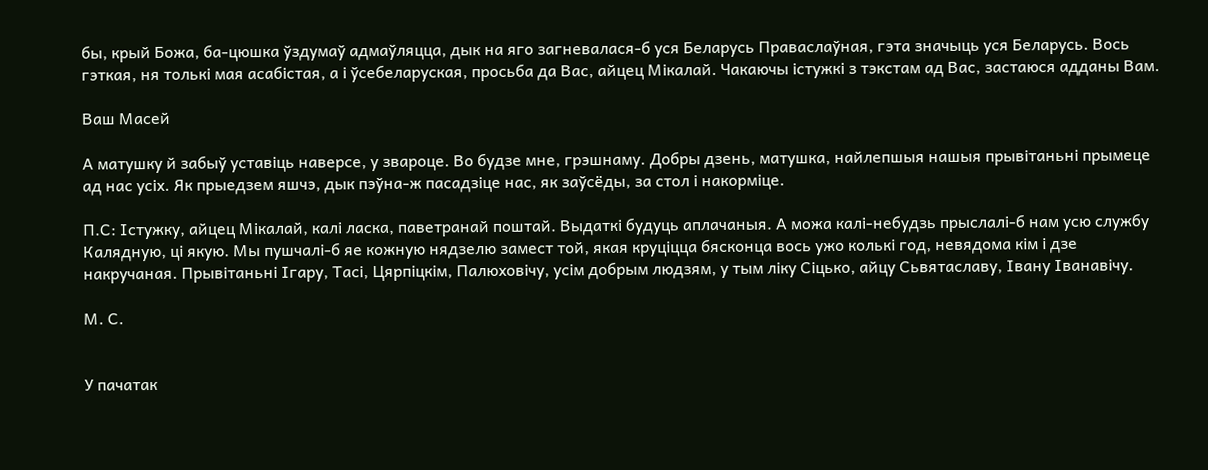бы, крый Божа, ба-цюшка ўздумаў адмаўляцца, дык на яго загневалася-б уся Беларусь Праваслаўная, гэта значыць уся Беларусь. Вось гэткая, ня толькі мая асабістая, а і ўсебеларуская, просьба да Вас, айцец Мікалай. Чакаючы істужкі з тэкстам ад Вас, застаюся адданы Вам.

Ваш Масей

А матушку й забыў уставіць наверсе, у звароце. Во будзе мне, грэшнаму. Добры дзень, матушка, найлепшыя нашыя прывітаньні прымеце ад нас усіх. Як прыедзем яшчэ, дык пэўна-ж пасадзіце нас, як заўсёды, за стол і накорміце.

П.С: Істужку, айцец Мікалай, калі ласка, паветранай поштай. Выдаткі будуць аплачаныя. А можа калі-небудзь прыслалі-б нам усю службу Калядную, ці якую. Мы пушчалі-б яе кожную нядзелю замест той, якая круціцца бясконца вось ужо колькі год, невядома кім і дзе накручаная. Прывітаньні Ігару, Тасі, Цярпіцкім, Палюховічу, усім добрым людзям, у тым ліку Сіцько, айцу Сьвятаславу, Івану Іванавічу.

М. С.


У пачатак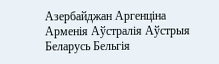Азербайджан Аргенціна Арменія Аўстралія Аўстрыя Беларусь Бельгія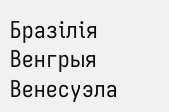Бразілія Венгрыя Венесуэла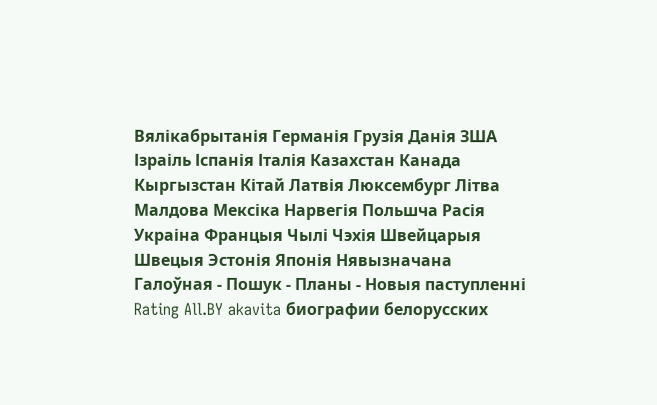Вялікабрытанія Германія Грузія Данія ЗША Ізраіль Іспанія Італія Казахстан Канада Кыргызстан Кітай Латвія Люксембург Літва Малдова Мексіка Нарвегія Польшча Расія Украіна Францыя Чылі Чэхія Швейцарыя Швецыя Эстонія Японія Нявызначана
Галоўная - Пошук - Планы - Новыя паступленні
Rating All.BY akavita биографии белорусских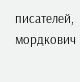писателей, мордкович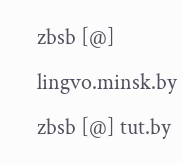zbsb [@] lingvo.minsk.by
zbsb [@] tut.by